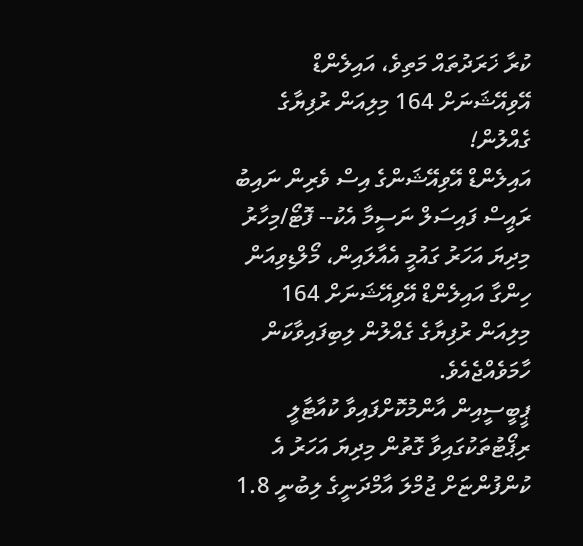ކުރާ ޚަރަދުތައް މަތިވެ، އައިލެންޑް އޭވިއޭޝަނަށް 164 މިލިއަން ރުފިޔާގެ ގެއްލުން!
އައިލެންޑް އޭވިއޭޝަންގެ އިސް ވެރިން ނައިބު ރައީސް ފައިސަލް ނަސީމާ އެކު-- ފޮޓޯ/މިހާރު
މިދިޔަ އަހަރު ގައުމީ އެއާލައިން، މޯލްޑިވިއަން ހިންގާ އައިލެންޑް އޭވިއޭޝަނަށް 164 މިލިއަން ރުފިޔާގެ ގެއްލުން ލިބިފައިވާކަން ހާމަވެއްޖެއެވެ.
ޕީބީސީއިން އާންމުކޮށްފައިވާ ކުއާޓާލީ ރިޕޯޓުތަކުގައިވާ ގޮތުން މިދިޔަ އަހަރު އެ ކުންފުންޏަށް ޖުމްލަ އާމްދަނީގެ ލިބުނީ 1.8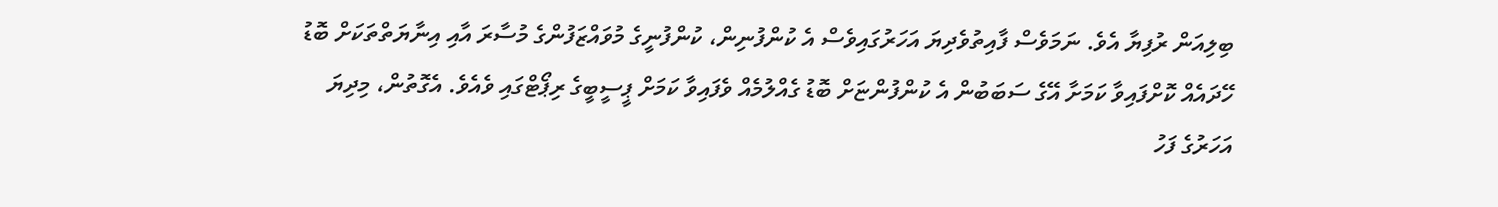ބިލިއަން ރުފިޔާ އެވެ. ނަމަވެސް ފާއިތުވެދިޔަ އަހަރުގައިވެސް އެ ކުންފުނިން، ކުންފުނީގެ މުވައްޒަފުންގެ މުސާރަ އާއި އިނާޔަތްތަކަށް ބޮޑު ހޭދައެއް ކޮށްފައިވާ ކަމަށާ އޭގެ ސަބަބުން އެ ކުންފުންޏަށް ބޮޑު ގެއްލުމެއް ވެފައިވާ ކަމަށް ޕީސީބީގެ ރިޕޯޓްގައި ވެއެވެ. އެގޮތުން، މިދިޔަ އަހަރުގެ ފަހު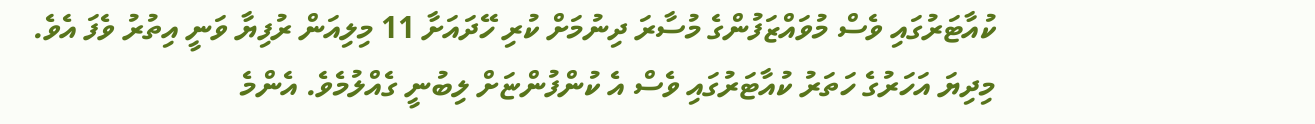ކުއާޓަރުގައި ވެސް މުވައްޒަފުންގެ މުސާރަ ދިނުމަށް ކުރި ހޭދައަށާ 11 މިލިއަން ރުފިޔާ ވަނީ އިތުރު ވެފަ އެވެ.
މިދިޔަ އަހަރުގެ ހަތަރު ކުއާޓަރުގައި ވެސް އެ ކުންފުންޏަށް ލިބުނީ ގެއްލުމެވެ. އެންމެ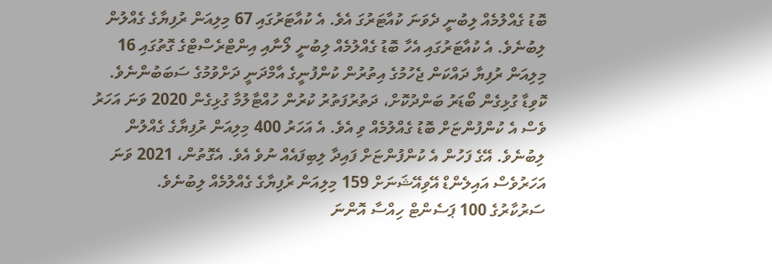ބޮޑު ގެއްލުމެއް ލިބުނީ ދެވަނަ ކުއާޓަރުގަ އެވެ. އެ ކުއާޓަރުގައި 67 މިލިއަން ރުފިޔާގެ ގެއްލުން ލިބުނެވެ. އެ ކުއާޓަރުގައި އެހާ ބޮޑު ގެއްލުމެއް ލިބުނީ ލޯނާއި އިންޓްރެސްޓްގެ ގޮތުގައި 16 މިލިއަން ރުފިޔާ ދައްކަން ޖެހުމުގެ އިތުރުން ކުންފުނީގެ އާމްދަނީ ދަށްވުމުގެ ސަބަބުންނެވެ.
ކޮވިޑާ ގުޅިގެން ބޯޑަރު ބަންދުކޮށް، ދަތުރުފަތުރު ކުރުން ހުއްޓާލުމާ ގުޅިގެން 2020 ވަނަ އަހަރު ވެސް އެ ކުންފުންޏަށް ބޮޑު ގެއްލުމެއް ވި އެވެ. އެ އަހަރު 400 މިލިއަން ރުފިޔާގެ ގެއްލުން ލިބުނެވެ. އޭގެ ފަހުން އެ ކުންފުންޏަށް ފައިދާ ލިބިފައެއް ނުވެ އެވެ. އެގޮތުން، 2021 ވަނަ އަހަރުވެސް އައިލެންޑް އޭވިއޭޝަނަށް 159 މިލިއަން ރުފިޔާގެ ގެއްލުމެއް ލިބުނެވެ.
ސަރުކާރުގެ 100 ޕަސެންޓް ހިއްސާ އޮންނަ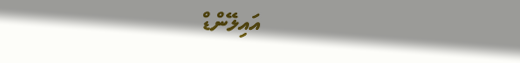އައިލޭންޑް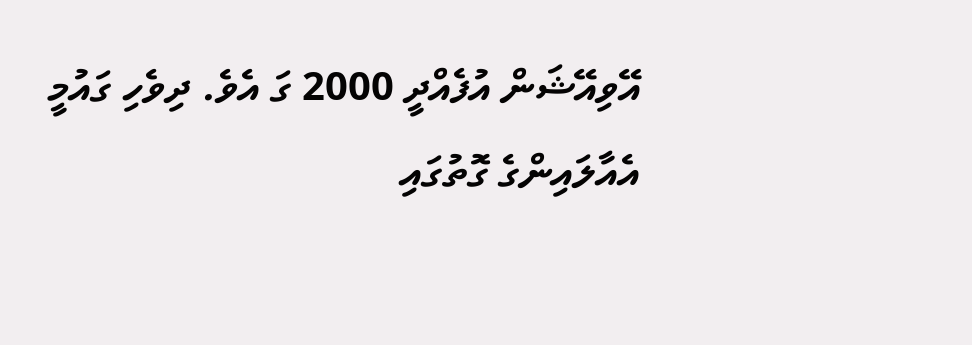އޭވިއޭޝަން އުފެއްދީ 2000 ގަ އެވެ. ދިވެހި ގައުމީ އެއާލައިންގެ ގޮތުގައި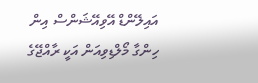އައިލޭންޑް އޭވިއޭޝަންސް އިން ހިންގާ މޯލްޑިވިއަން އަކީ ރާއްޖޭގެ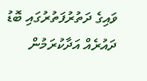ވައިގެ ދަތުރުފަތުރުގައި ބޮޑު ދައުރެއް އަދާކުރަމުން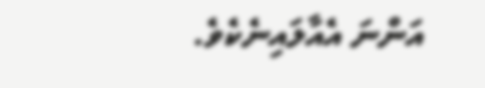އަންނަ އެއާލައިނެކެވެ.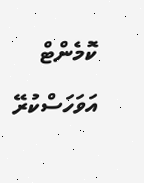ކޮމެންޓް

އަވަހަސްކުރޭ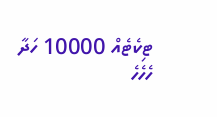ޓިކެޓެއް 10000 ހަދާ ހެހެހެ